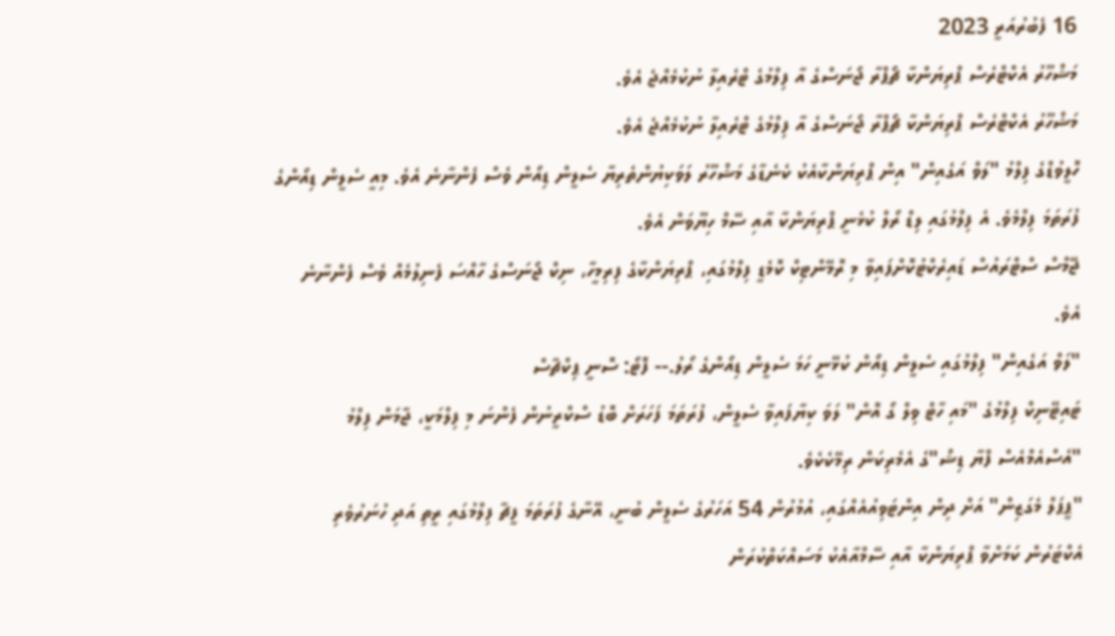16 ފެބުރުއަރީ 2023
މަޝްހޫރު އެކްޓްރެސް ޕްރިޔަންކާ ޗޯޕްރާ ޖޯނަސްގެ އާ ފިލްމުގެ ޓްރެއިލާ ނުކުމެއްޖެ އެވެ.
މަޝްހޫރު އެކްޓްރެސް ޕްރިޔަންކާ ޗޯޕްރާ ޖޯނަސްގެ އާ ފިލްމުގެ ޓްރެއިލާ ނުކުމެއްޖެ އެވެ.
ހޮލީވުޑްގެ ފިލްމު "ލަވް އަގެއިން" އިން ޕްރިޔަންކާއެކު ކެނެޑާގެ މަޝްހޫރު ލަވަކިޔުންތެރިޔާ ސެލީން ޑިއޯން ވެސް ފެންނާނެ އެވެ. މިއީ ސެލީން ޑިއޯންގެ ފުރަތަމަ ފިލްމެވެ. އެ ފިލްމުގައި ލިޑް ރޯލް ކުޅެނީ ޕްރިޔަންކާ އާއި ސޭމް ހިޔޫވަން އެވެ.
ޖޭމްސް ސްޓްރައުސް ޑައިރެކްޓުކޮށްފައިވާ މި ރޮމޭންޓިކް ކޮމެޑީ ފިލްމުގައި، ޕްރިޔަންކާގެ ފިރިމީހާ، ނިކް ޖޯނަސްގެ ހާއްސަ ފެނިލުމެއް ވެސް ފެންނާނެ އެވެ.
"ލަވް އަގެއިން" ފިލްމުގައި ސެލީން ޑިއޯން ކުޅޭނީ ހަމަ ސެލީން ޑިއޯންގެ ރޯލު.-- ފޮޓޯ: ސޮނީ ޕިކްޗާސް
ޓައިޓޭނިކް ފިލްމުގެ "މައި ހާޓް ވިލް ގޯ އޮން" ލަވަ ކިޔާފައިވާ ސެލީން، ފުރަތަމަ ފަހަރަށް ބޮޑު ސްކްރީނުން ފެންނަ މި ފިލްމަކީ، ޖާމަން ފިލްމު "އެސްއެމްއެސް ފްޔާ ޑިޝް"ގެ އެމެރިކަން ރިމޭކެކެވެ.
"ޕީޕަލް މެގަޒިން" އަށް ދިން އިންޓަވިއުއެއްގައި، އުމުރުން 54 އަހަރުގެ ސެލީން ބުނީ، އޭނާގެ ފުރަތަމަ ފީޗާ ފިލްމުގައި ރީތި އަދި ހުނަރުވެރި އެކްޓަރުން ކަމަށްވާ ޕްރިޔަންކާ އާއި ސޭމްއާއެކު މަސައްކަތްކުރަން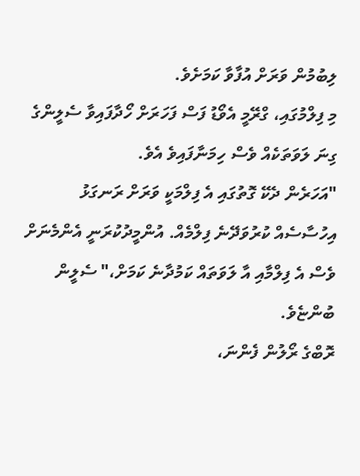ލިބުމުން ވަރަށް އުފާވާ ކަމަށެވެ.
މި ފިލްމުގައި، ގްރޭމީ އެވޯޑު ފަސް ފަހަރަށް ހޯދާފައިވާ ސެލީންގެ ގިނަ ލަވަތަކެއް ވެސް ހިމަނާފައިވެ އެވެ.
"އަހަރެން ދެކޭ ގޮތުގައި އެ ފިލްމަކީ ވަރަށް ރަނގަޅު އިހުސާސެއް ކުރުވަދޭނެ ފިލްމެއް. އުންމީދުކުރަނީ އެންމެނަށް ވެސް އެ ފިލްމާއި އާ ލަވަތައް ކަމުދާނެ ކަމަށް،" ސެލީން ބުންޏެވެ.
ރޮބްގެ ރޯލުން ފެންނަ،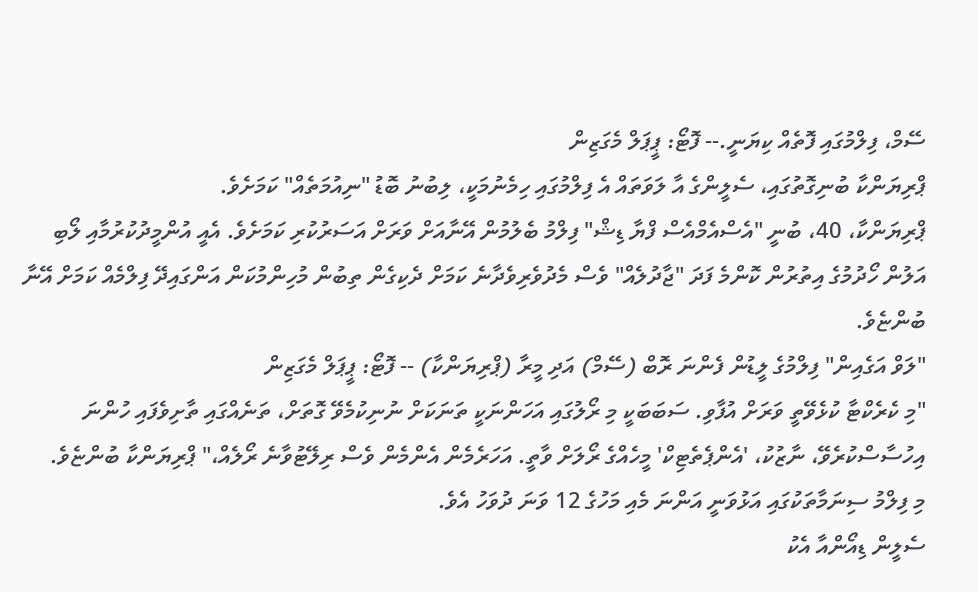ސޭމް، ފިލްމުގައި ފޮތެއް ކިޔަނީ.-- ފޮޓޯ: ޕީޕަލް މެގަޒިން
ޕްރިޔަންކާ ބުނިގޮތުގައި، ސެލީންގެ އާ ލަވަތައް އެ ފިލްމުގައި ހިމެނުމަކީ، ލިބުނު ބޮޑު "ނިއުމަތެއް" ކަމަށެވެ.
ޕްރިޔަންކާ، 40، ބުނީ "އެސްއެމްއެސް ފްޔާ ޑިޝް" ފިލްމު ބެލުމުން އޭނާއަށް ވަރަށް އަސަރުކުރި ކަމަށެވެ. އެއީ އުންމީދުކުރުމާއި ލޯބި އަލުން ހޯދުމުގެ އިތުރުން ކޮންމެ ފަދަ "ޖާދުލެއް" ވެސް މެދުވެރިވެދާނެ ކަމަށް ދެކިގެން ތިބުން މުހިންމުކަން އަންގައިދޭ ފިލްމެއް ކަމަށް އޭނާ ބުންޏެވެ.
"ލަވް އަގެއިން" ފިލްމުގެ ލީޑުން ފެންނަ ރޮބް (ސޭމް) އަދި މީރާ (ޕްރިޔަންކާ) -- ފޮޓޯ: ޕީޕަލް މެގަޒިން
"މި ކެރެކްޓާ ކުޅެވޭތީ ވަރަށް އުފާވި. ސަބަބަކީ މި ރޯލުގައި އަހަންނަކީ ތަނަކަށް ނުނިކުމެވޭ ގޮތަށް، ތަނެއްގައި ތާށިވެފައި ހުންނަ އިހުސާސްކުރެވޭ، ނާޒުކު، 'އެންޕެތެޓިކް' މީހެއްގެ ރޯލަށް ވާތީ. އަހަރެމެން އެންމެން ވެސް ރިލޭޓުވާނެ ރޯލެއް،" ޕްރިޔަންކާ ބުންޏެވެ.
މި ފިލްމު ސިނަމާތަކުގައި އަޅުވަނީ އަންނަ މެއި މަހުގެ 12 ވަނަ ދުވަހު އެވެ.
ސެލީން ޑިއޯންއާ އެކު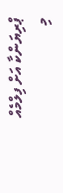ޕްރިޔަންކާ އަށް ފިލްމެއް
މި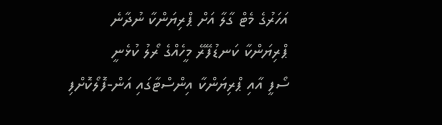އަހަރުގެ މެޓް ގާލާ އަށް ޕްރިޔަންކާ ނުދާނެ
ޕްރިޔަންކާ ކަނޑުފޭރޭ މީހެއްގެ ރޯލު ކުޅެނީ
ސޯފީ އާއި ޕްރިޔަންކާ އިންސްޓާގައި އަން-ފޮލޯކޮށްފި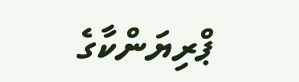ޕްރިޔަންކާގެ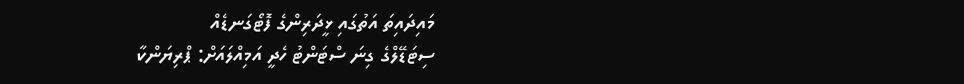މައިދައިތަ އަތުގައި ޅީދަރިންގެ ފޮޓޯގަނޑެއް
ސިޓަޑޭލްގެ ގިނަ ސްޓަންޓު ހެދީ އަމިއްލައަށް: ޕްރިޔަންކާ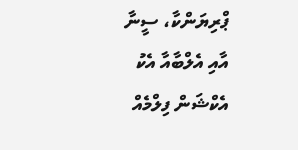ޕްރިޔަންކާ، ސީނާ އާއި އެލްބާއާ އެކު އެކްޝަން ފިލްމެއް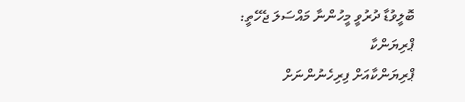ބޮލީވުޑާ ދުރުވީ މީހުންނާ މައްސަލަ ޖެހޭތީ: ޕްރިޔަންކާ
ޕްރިޔަންކާއަށް ފިރިހެނުންނަށް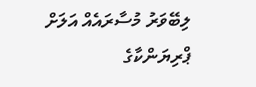ލިބޭވަރު މުސާރައެއް އަލަށް
ޕްރިޔަންކާގެ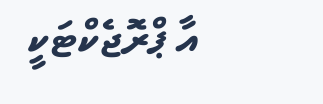އާ ޕްރޮޖެކްޓަކީ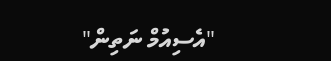"އެސިއުމް ނަތިން"